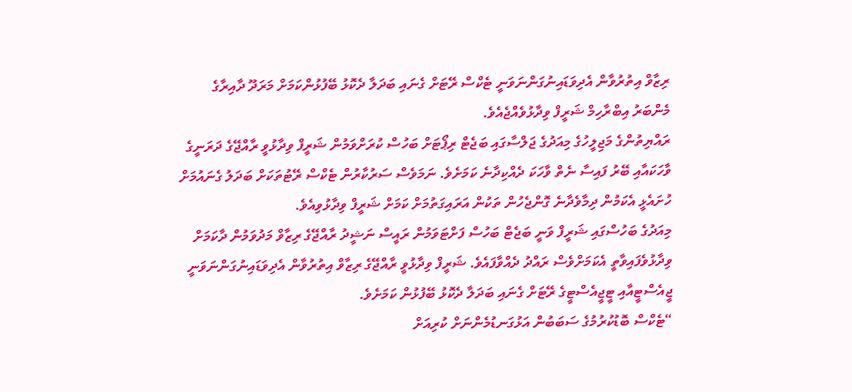ރިޒާވް އިތުރުވާން އެދިވަޑައިނުގަންނަވަނީ ޓެކްސް ރޭޓަށް ގެނައި ބަދަލާ ދެކޮޅު ބޭފުޅުންކަމަށް މަރަދޫ ދާއިރާގެ މެންބަރު އިބްރާހިމް ޝަރީފް ވިދާޅުވެއްޖެއެވެ.
ރައްޔިތުންގެ މަޖިލީހުގެ މިއަދުގެ ޖަލްސާގައި ބަޖެޓް ރިޕޯޓަށް ބަހުސް ކުރަށްވަމުން ޝަރީފް ވިދާޅުވީ ރާއްޖޭގެ ދަރަނީގެ ވާހަކައާއި ބޭރު ފައިސާ ނެތް ވާހަކަ ދެއްކިދާނެ ކަމަށެވެ. ނަމަވެސް ސަރުކާރުން ޓެކްސް ރޭޓުތަކަށް ބަދަލު ގެނައުމަށް ހުށައެޅީ އެކަމުން ދިމާވެދާނެ ގޮންޖެހުން ތަކުން އަރައިގަތުމަށް ކަމަށް ޝަރީފް ވިދާޅުވިއެވެ.
މިއަދުގެ ބަހުސްގައި ޝަރީފް ވަނީ ބަޖެޓް ބަހުސް ފަށްޓަވަމުން ރައީސް ނަޝީދު ރާއްޖޭގެ ރިޒާވް މަދުވަމުން ދާކަމަށް ވިދާޅުވެފައިވާތީ އެކަމަށްވެސް ރައްދު ދެއްވާފައެވެ. ޝަރީފް ވިދާޅުވީ ރާއްޖޭގެ ރިޒާވް އިތުރުވާން އެދިވަޑައިނުގަންނަވަނީ ޖީއެސްޓީއާއި ޓީޖީއެސްޓީގެ ރޭޓަށް ގެނައި ބަދަލާ ދެކޮޅު ބޭފުޅުން ކަމަށެވެ.
“ޓެކްސް ބޮޑުކުރުމުގެ ސަބަބުން އަޅުގަނޑުމެންނަށް ކުރިއަށް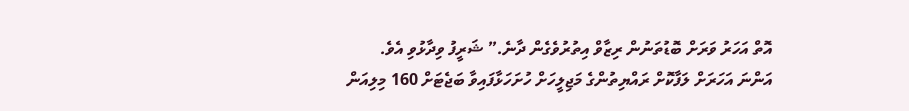އޮތް އަހަރު ވަރަށް ބޮޑުތަނުން ރިޒާވް އިތުރުވެގެން ދާނެ.” ޝަރީފު ވިދާޅުވި އެވެ.
އަންނަ އަހަރަށް ލަފާކޮށް ރައްޔިތުންގެ މަޖިލީހަށް ހުށަހަޅާފައިވާ ބަޖެޓަށް 160 މިލިއަން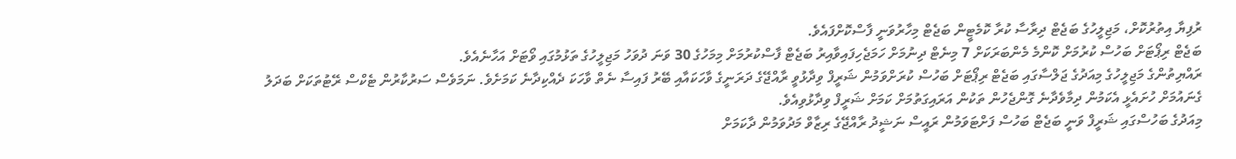ރުފިޔާ އިތުރުކޮށް، މަޖިލީހުގެ ބަޖެޓް ދިރާސާ ކުރާ ކޮމެޓީން ބަޖެޓް މިހާރުވަނީ ފާސްކޮށްފައެވެ.
ބަޖެޓް ރިޕޯޓަށް ބަހުސް ކުރުމަށް ކޮންމެ މެންބަރަކަށް 7 މިނެޓް ދިނުމަށް ހަމަޖެހިފައިވާއިރު ބަޖެޓް ފާސްކުރުމަށް މިމަހުގެ 30 ވަނަ ދުވަހު މަޖިލީހުގެ ތަޅުމުގައި ވޯޓަށް އަހާނެއެވެ.
ރައްޔިތުންގެ މަޖިލީހުގެ މިއަދުގެ ޖަލްސާގައި ބަޖެޓް ރިޕޯޓަށް ބަހުސް ކުރަށްވަމުން ޝަރީފް ވިދާޅުވީ ރާއްޖޭގެ ދަރަނީގެ ވާހަކައާއި ބޭރު ފައިސާ ނެތް ވާހަކަ ދެއްކިދާނެ ކަމަށެވެ. ނަމަވެސް ސަރުކާރުން ޓެކްސް ރޭޓުތަކަށް ބަދަލު ގެނައުމަށް ހުށައެޅީ އެކަމުން ދިމާވެދާނެ ގޮންޖެހުން ތަކުން އަރައިގަތުމަށް ކަމަށް ޝަރީފް ވިދާޅުވިއެވެ.
މިއަދުގެ ބަހުސްގައި ޝަރީފް ވަނީ ބަޖެޓް ބަހުސް ފަށްޓަވަމުން ރައީސް ނަޝީދު ރާއްޖޭގެ ރިޒާވް މަދުވަމުން ދާކަމަށް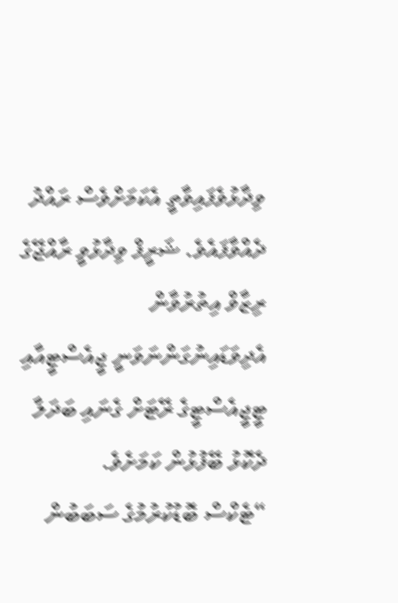ވިދާޅުވެފައިވާތީ އެކަމަށްވެސް ރައްދު ދެއްވާފައެވެ. ޝަރީފް ވިދާޅުވީ ރާއްޖޭގެ ރިޒާވް އިތުރުވާން އެދިވަޑައިނުގަންނަވަނީ ޖީއެސްޓީއާއި ޓީޖީއެސްޓީގެ ރޭޓަށް ގެނައި ބަދަލާ ދެކޮޅު ބޭފުޅުން ކަމަށެވެ.
“ޓެކްސް ބޮޑުކުރުމުގެ ސަބަބުން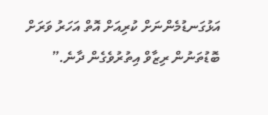އަޅުގަނޑުމެންނަށް ކުރިއަށް އޮތް އަހަރު ވަރަށް ބޮޑުތަނުން ރިޒާވް އިތުރުވެގެން ދާނެ.”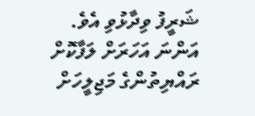ޝަރީފު ވިދާޅުވި އެވެ.
އަންނަ އަހަރަށް ލަފާކޮށް ރައްޔިތުންގެ މަޖިލީހަށް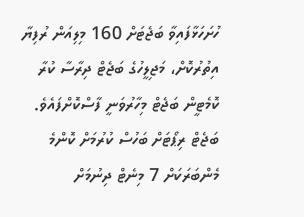ހުށަހަޅާފައިވާ ބަޖެޓަށް 160 މިލިއަން ރުފިޔާ އިތުރުކޮށް، މަޖިލީހުގެ ބަޖެޓް ދިރާސާ ކުރާ ކޮމެޓީން ބަޖެޓް މިހާރުވަނީ ފާސްކޮށްފައެވެ.
ބަޖެޓް ރިޕޯޓަށް ބަހުސް ކުރުމަށް ކޮންމެ މެންބަރަކަށް 7 މިނެޓް ދިނުމަށް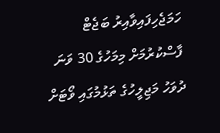ހަމަޖެހިފައިވާއިރު ބަޖެޓް ފާސްކުރުމަށް މިމަހުގެ 30 ވަނަ ދުވަހު މަޖިލީހުގެ ތަޅުމުގައި ވޯޓަށް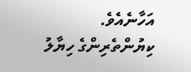އަހާނެއެވެ.
ކިޔުންތެރިންގެ ހިޔާލު